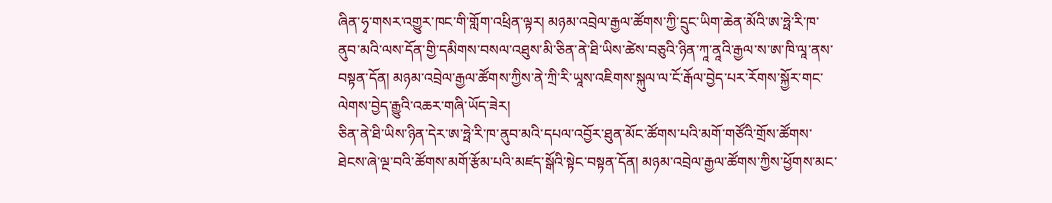ཞིན་ཧྭ་གསར་འགྱུར་ཁང་གི་གློག་འཕྲིན་ལྟར། མཉམ་འབྲེལ་རྒྱལ་ཚོགས་ཀྱི་དྲུང་ཡིག་ཆེན་མོའི་ཨ་ཧྥེ་རི་ཁ་ནུབ་མའི་ལས་དོན་གྱི་དམིགས་བསལ་འཐུས་མི་ཅིན་ནེ་ཐི་ཡིས་ཚེས་བཅུའི་ཉིན་ཀཱ་ནཱའི་རྒྱལ་ས་ཨ་ཁི་ལཱ་ནས་བསྟན་དོན། མཉམ་འབྲེལ་རྒྱལ་ཚོགས་ཀྱིས་ནེ་ཀྲི་རི་ཡཱས་འཇིགས་སྐུལ་ལ་ངོ་རྒོལ་བྱེད་པར་རོགས་སྐྱོར་གང་ལེགས་བྱེད་རྒྱུའི་འཆར་གཞི་ཡོད་ཟེར།
ཅིན་ནེ་ཐི་ཡིས་ཉིན་དེར་ཨ་ཧྥེ་རི་ཁ་ནུབ་མའི་དཔལ་འབྱོར་ཐུན་མོང་ཚོགས་པའི་མགོ་གཙོའི་གྲོས་ཚོགས་ཐེངས་ཞེ་ལྔ་བའི་ཚོགས་མགོ་རྩོམ་པའི་མཛད་སྒོའི་སྟེང་བསྟན་དོན། མཉམ་འབྲེལ་རྒྱལ་ཚོགས་ཀྱིས་ཕྱོགས་མང་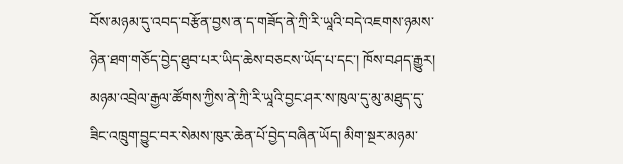བོས་མཉམ་དུ་འབད་བརྩོན་བྱས་ན་ད་གཟོད་ནེ་ཀྲི་རི་ཡཱའི་བདེ་འཇགས་ཉམས་ཉེན་ཐག་གཅོད་བྱེད་ཐུབ་པར་ཡིད་ཆེས་བཅངས་ཡོད་པ་དང་། ཁོས་བཤད་རྒྱུར། མཉམ་འབྲེལ་རྒྱལ་ཚོགས་ཀྱིས་ནེ་ཀྲི་རི་ཡཱའི་བྱང་ཤར་ས་ཁུལ་དུ་མུ་མཐུད་དུ་ཟིང་འཁྲུག་བྱུང་བར་སེམས་ཁུར་ཆེན་པོ་བྱེད་བཞིན་ཡོད། མིག་སྔར་མཉམ་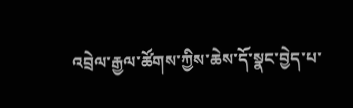འབྲེལ་རྒྱལ་ཚོགས་ཀྱིས་ཆེས་དོ་སྣང་བྱེད་པ་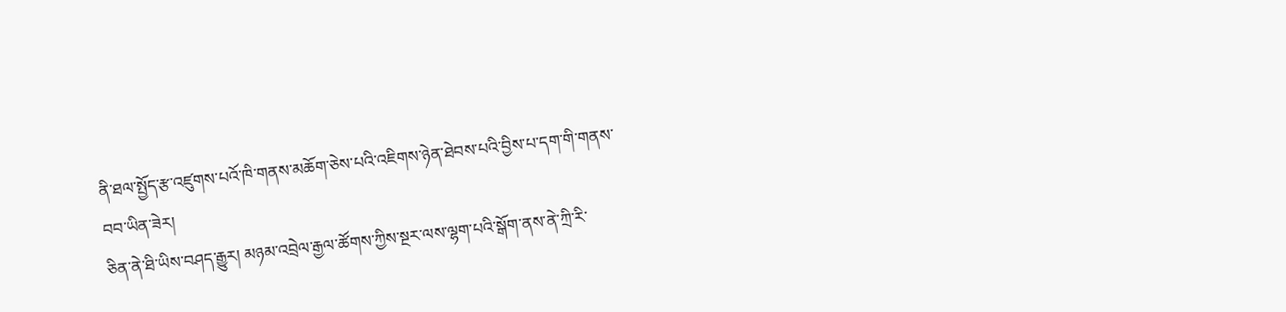ནི་ཐལ་སྤྱོད་རྩ་འཛུགས་པའོ་ཁི་གནས་མཆོག་ཅེས་པའི་འཇིགས་ཉེན་ཐེབས་པའི་བྱིས་པ་དག་གི་གནས་བབ་ཡིན་ཟེར།
ཅིན་ནེ་ཐི་ཡིས་བཤད་རྒྱུར། མཉམ་འབྲེལ་རྒྱལ་ཚོགས་ཀྱིས་སྔར་ལས་ལྷག་པའི་སྒོག་ནས་ནེ་ཀྲི་རི་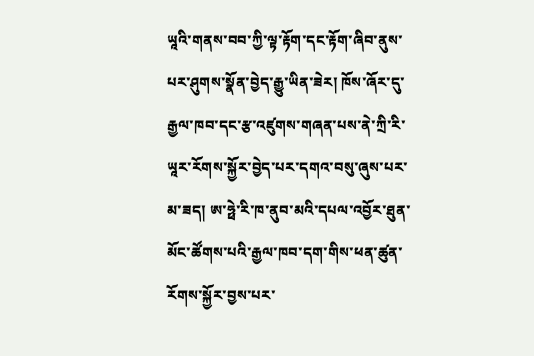ཡཱའི་གནས་བབ་ཀྱི་ལྟ་རྟོག་དང་རྟོག་ཞིབ་ནུས་པར་ཤུགས་སྣོན་བྱེད་རྒྱུ་ཡིན་ཟེར། ཁོས་ཞོར་དུ་རྒྱལ་ཁབ་དང་རྩ་འཛུགས་གཞན་པས་ནེ་ཀྲི་རི་ཡཱར་རོགས་སྐྱོར་བྱེད་པར་དགའ་བསུ་ཞུས་པར་མ་ཟད། ཨ་ཧྥེ་རི་ཁ་ནུབ་མའི་དཔལ་འབྱོར་ཐུན་མོང་ཚོགས་པའི་རྒྱལ་ཁབ་དག་གིས་ཕན་ཚུན་རོགས་སྐྱོར་བྱས་པར་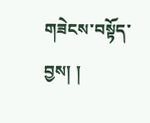གཟེངས་བསྟོད་བྱས། །